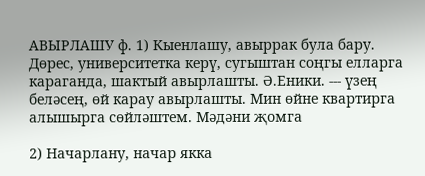АВЫРЛАШУ ф. 1) Кыенлашу, авыррак була бару. Дөрес, университетка керү, сугыштан соңгы елларга караганда, шактый авырлашты. Ә.Еники. --- үзең беләсең, өй карау авырлашты. Мин өйне квартирга алышырга сөйләштем. Мәдәни җомга

2) Начарлану, начар якка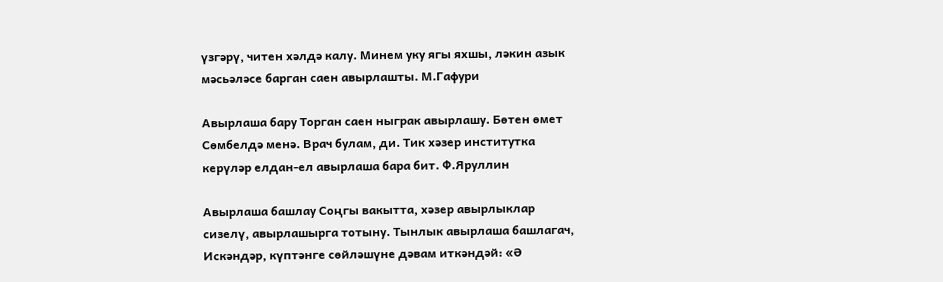үзгәрү, читен хәлдә калу. Минем уку ягы яхшы, ләкин азык мәсьәләсе барган саен авырлашты. М.Гафури

Авырлаша бару Торган саен ныграк авырлашу. Бөтен өмет Сөмбелдә менә. Врач булам, ди. Тик хәзер институтка керүләр елдан-ел авырлаша бара бит. Ф.Яруллин

Авырлаша башлау Соңгы вакытта, хәзер авырлыклар сизелү, авырлашырга тотыну. Тынлык авырлаша башлагач, Искәндәр, күптәнге сөйләшүне дәвам иткәндәй: «Ә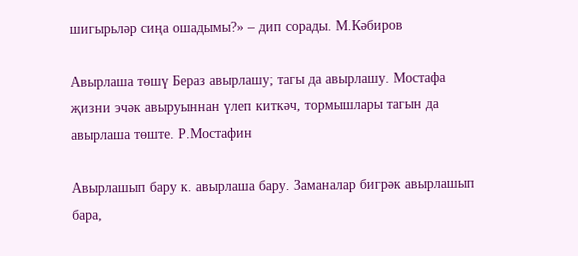шигырьләр сиңа ошадымы?» – дип сорады. М.Кәбиров

Авырлаша төшү Бераз авырлашу; тагы да авырлашу. Мостафа җизни эчәк авыруыннан үлеп киткәч, тормышлары тагын да авырлаша төште. Р.Мостафин

Авырлашып бару к. авырлаша бару. Заманалар бигрәк авырлашып бара,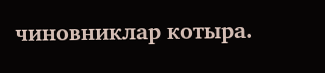чиновниклар котыра.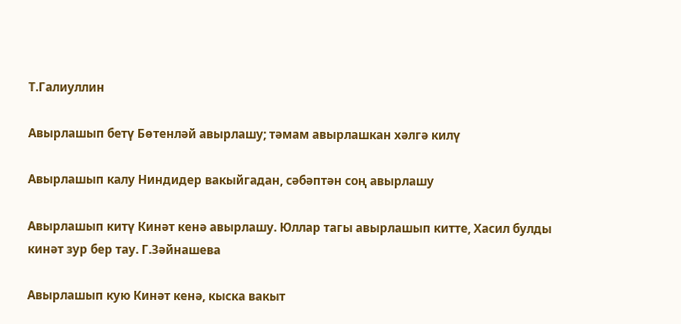Т.Галиуллин

Авырлашып бетү Бөтенләй авырлашу; тәмам авырлашкан хәлгә килү

Авырлашып калу Ниндидер вакыйгадан, сәбәптән соң авырлашу

Авырлашып китү Кинәт кенә авырлашу. Юллар тагы авырлашып китте, Хасил булды кинәт зур бер тау. Г.Зәйнашева

Авырлашып кую Кинәт кенә, кыска вакыт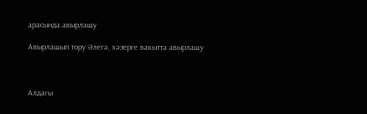арасында авырлашу

Авырлашып тору Әлегә, хәзерге вакытта авырлашу



Алдагы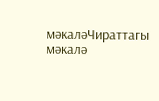мәкаләЧираттагы мәкалә